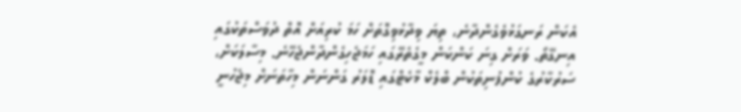އެކަން ރަނގަޅުވެގެންދާނެ، ތިޔަ ވިދާޅުވިގޮތަށް ހަމަ ކުރިއަށް އޮތް ދުވަސްތަކުގައި އިނގޭތޯ. ވަރަށް ގިނަ ކަންކަން މީގެތެރޭގައި ހަމަޖެހިގެންދާންޖެހޭނެ. މިސާލަކަށް، ސަރުކާރުގެ ކުންފުނިތަކުން ބްލެކް މާކެޓްގައި ޑޮލަރު ގަންނަން މިހާތަނަށް މިޖެހުނީ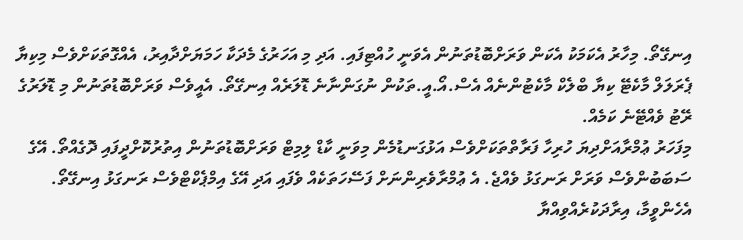އިނގޭތޯ. މިހާރު އެކަމަކު އެކަން ވަރަށްބޮޑުތަނުން އެވަނީ ހުއްޓިފައި. އަދި މި އަހަރުގެ މެދަކާ ހަމަޔަށްދާއިރު، އެއްގޮތަކަށްވެސް މިކިޔާ ޕެރަލަލް މާކެޓޭ ކިޔާ ބްލެކް މާކެޓުންނެއް އެސް.އޯ.އީ.ތަކުން ނުގަންނާނެ ޑޮލަރެއް އިނގޭތޯ. އެއީވެސް ވަރަށްބޮޑުތަނުން މި ޑޮލަރުގެ ރޭޓު ވެއްޓޭނެ ކަމެއް.
މިފަހަރު ޢުމްރާއަށްދިޔަ ހުރިހާ ފަރާތްތަކަށްވެސް އަޅުގަނޑުމެން މިވަނީ ކާޑް ލިމިޓް ވަރަށްބޮޑުތަނުން އިތުރުކޮށްދީފައި ދޮގެއްތޯ. އޭގެ ސަބަބުންވެސް ވަރަށް ރަނގަޅު ވެއްޖެ. އެ ޢުމްރާވެރިންނަށް ފަސޭހަތަކެއް ވެފައި އަދި އޭގެ އިމްޕެކްޓްވެސް ރަނގަޅު އިނގޭތޯ.
އެހެންވީމާ، އިރާދަކުރެއްވިއްޔާ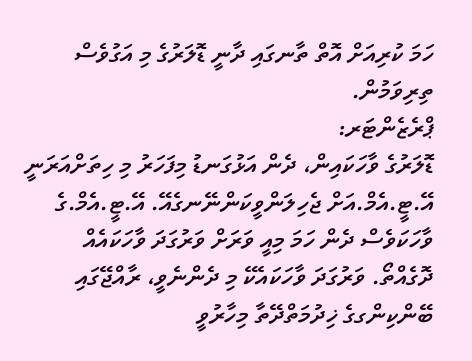ހަމަ ކުރިއަށް އޮތް ތާނގައި ދާނީ ޑޮލަރުގެ މި އަގުވެސް ތިރިވަމުން.
ޕްރެޒެންޓަރ:
ޑޮލަރުގެ ވާހަކައިން، ދެން އަޅުގަނޑު މިފަހަރު މި ހިތަށްއަރަނީ އޭ.ޓީ.އެމް.އަށް ޖެހިލަންވީކަންނޭނގެއޭ. އޭ.ޓީ.އެމް.ގެ ވާހަކަވެސް ދެން ހަމަ މިއީ ވަރަށް ވަރުގަދަ ވާހަކައެއް ދޮގެއްތޯ. ވަރުގަދަ ވާހަކައެކޭ މި ދެންނެވީ، ރާއްޖޭގައި ބޭންކިންގގެ ޚިދުމަތްދޭތާ މިހާރުވީ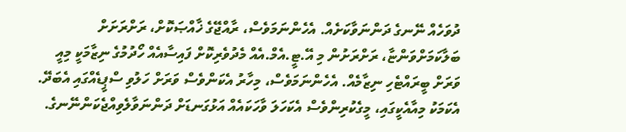ދުވަހެއް ނޭނގެ ދަންނަވާކަށެއް. އެހެންނަމަވެސް، ރާއްޖޭގެ ޚާއްޞަކޮށް، ރަށްރަށަށް ބަލާކަމަށްވަންޏާ، ރަށްރަށުން މި އޭ.ޓީ.އެމް.އެއް މެދުވެރިކޮށް ފައިސާއެއް ހޯދުމުގެ ނިޒާމަކީ މިއީ ވަރަށް ބީރައްޓެހި ނިޒާމެއް. އެހެންނަމަވެސް، މިހާރު އެކަންވެސް ވަރަށް ހަލުވި ސްޕީޑެއްގައި އެބަދޭ. އެކަމަކު މިއާއެކީގައި، މީގެކުރިންވެސް އެކަހަލަ ވާހަކައެއް އަޅުގަނޑަށް ދަންނަވާލެވިއްޖެކަންނޭނގެ.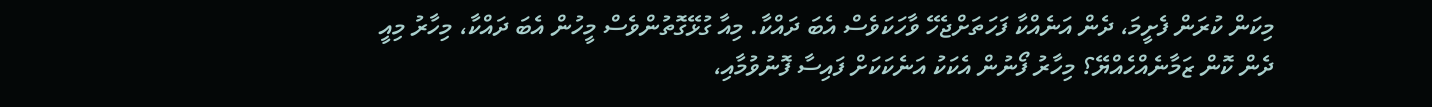މިކަން ކުރަން ފެށީމަ، ދެން އަނެއްކާ ފަހަތަށްޖެހޭ ވާހަކަވެސް އެބަ ދައްކާ. މިއާ ގުޅޭގޮތުންވެސް މީހުން އެބަ ދައްކާ، މިހާރު މިއީ ދެން ކޮން ޒަމާނެއްހެއްޔޭ؟ މިހާރު ފޯނުން އެކަކު އަނެކަކަށް ފައިސާ ފޮނުވުމާއި،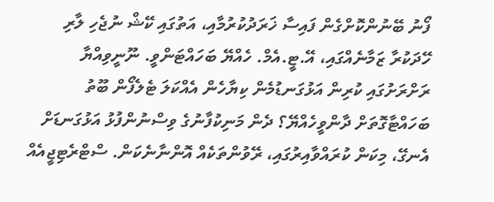ފޯނު ބޭނުންކޮށްގެން ފައިސާ ޚަރަދުކުރުމާއި، އަތުގައި ކޭޝް ނުޖެހި ލާރި ހޭދަކުރާ ޒަމާނެއްގައި، އޭ.ޓީ.އެމް. ހެއްޔޭ ބަހައްޓަންވީ. ނޫނީވިއްޔާ ރަށްރަށުގައި ކުރިން އަޅުގަނޑުމެން ކިޔާހެން އެއްކަލަ ޓެލެފޯން ބޫތު ބަހައްޓާގޮތަށް ދާންވީހެއްޔޭ؟ ދެން މަނިކުފާނުގެ ވިސްނުންފުޅު އަޅުގަނޑަށް އެނގޭ، މިކަން ކުރައްވާއިރުގައި، ރޭވުންތަކެއް އޮންނާނެކަން. ސްޓްރެޓިޖީއެއް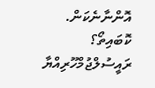އޮންނާނެކަން. ކޮބައިތޯ؟
ރައީސުލްޖުމްހޫރިއްޔާ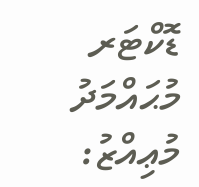ޑޮކްޓަރ މުޙައްމަދު މުޢިއްޒު: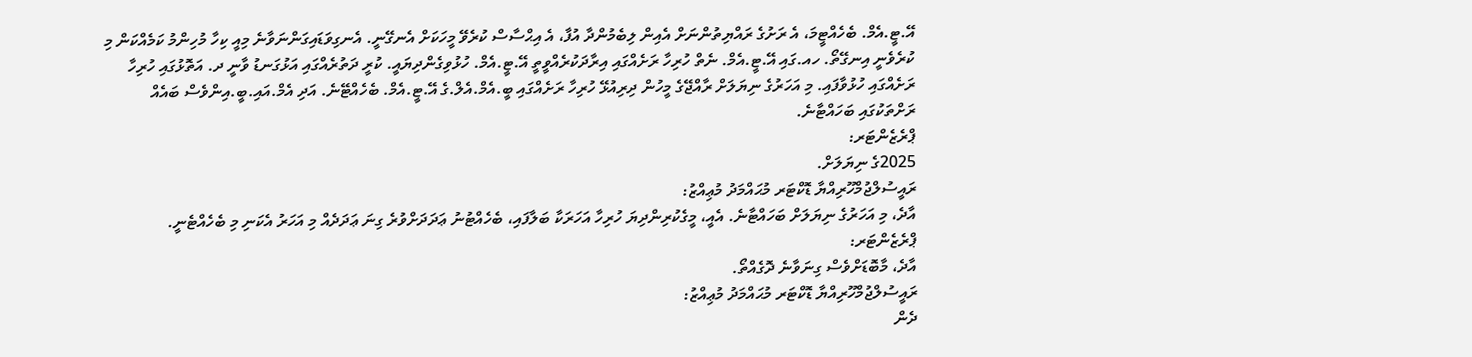އޭ.ޓީ.އެމް. ބެހެއްޓީމަ، އެ ރަށުގެ ރައްޔިތުންނަށް އެއިން ލިބެމުންދާ އުފާ، އެ އިޙްސާސް ކުރެވޭ މީހަކަށް އެނގޭނީ. އެނގިވަޑައިގަންނަވާނެ މިއީ ކިހާ މުހިންމު ކަމެއްކަން މި ކުރެވެނީ އިނގޭތޯ. ހއ.ގައި އޭ.ޓީ.އެމް. ނެތް ހުރިހާ ރަށެއްގައި އިރާދަކުރެއްވީތީ އޭ.ޓީ.އެމް. ހުޅުވިގެންދިޔައީ. ކުރީ ދަތުރެއްގައި އަޅުގަނޑު ވާނީ ދ. އަތޮޅުގައި ހުރިހާ ރަށެއްގައި ހުޅުވާފައި. މި އަހަރުގެ ނިޔަލަށް ރާއްޖޭގެ މީހުން ދިރިއުޅޭ ހުރިހާ ރަށެއްގައި ބީ.އެމް.އެލް.ގެ އޭ.ޓީ.އެމް. ބެހެއްޓޭނެ. އަދި އެމް.އައި.ބީ.އިންވެސް ބައެއް ރަށްތަކުގައި ބަހައްޓާނެ.
ޕްރެޒެންޓަރ:
2025ގެ ނިޔަލަށް.
ރައީސުލްޖުމްހޫރިއްޔާ ޑޮކްޓަރ މުޙައްމަދު މުޢިއްޒު:
އާދެ، މި އަހަރުގެ ނިޔަލަށް ބަހައްޓާނެ. އެއީ، މީގެކުރިންދިޔަ ހުރިހާ އަހަރަކާ ބަލާފައި، ބެހެއްޓުނު ޢަދަދަށްވުރެ ގިނަ ޢަދަދެއް މި އަހަރު އެކަނި މި ބެހެއްޓެނީ.
ޕްރެޒެންޓަރ:
އާދެ، މާބޮޑަށްވެސް ގިނަވާނެ ދޮގެއްތޯ.
ރައީސުލްޖުމްހޫރިއްޔާ ޑޮކްޓަރ މުޙައްމަދު މުޢިއްޒު:
ދެން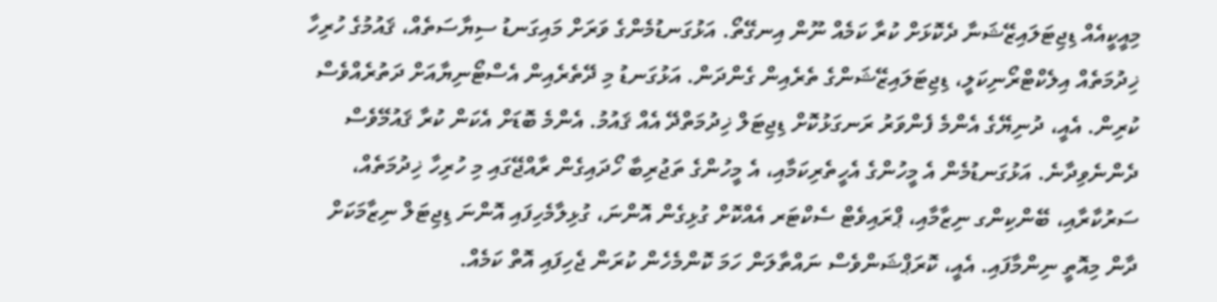މިއީކީއެއް ޑިޖިޓަލައިޒޭޝަނާ ދެކޮޅަށް ކުރާ ކަމެއް ނޫން އިނގޭތޯ. އަޅުގަނޑުމެންގެ ވަރަށް މައިގަނޑު ސިޔާސަތެއް، ޤައުމުގެ ހުރިހާ ޚިދުމަތެއް އިލެކްޓްރޯނިކަލީ، ޑިޖިޓަލައިޒޭޝަންގެ ތެރެއިން ގެންދަން. އަޅުގަނޑު މި ދޭތެރެއިން އެސްޓޯނިޔާއަށް ދަތުރެއްވެސް ކުރިން. އެއީ، ދުނިޔޭގެ އެންމެ ފެންވަރު ރަނގަޅުކޮށް ޑިޖިޓަލް ޚިދުމަތްދޭ އެއް ޤައުމު. އެންމެ ބޮޑަށް އެކަން ކުރާ ޤައުމޭވެސް ދެންނެވިދާނެ. އަޅުގަނޑުމެން އެ މީހުންގެ އެހީތެރިކަމާއި، އެ މީހުންގެ ތަޖުރިބާ ހޯދައިގެން ރާއްޖޭގައި މި ހުރިހާ ޚިދުމަތެއް، ސަރުކާރާއި، ބޭންކިންގ ނިޒާމާއި، ޕްރައިވެޓް ސެކްޓަރ އެއްކޮށް ގުޅިގެން އޮންނަ، ގުޅިލާމެހިފައި އޮންނަ ޑިޖިޓަލް ނިޒާމަކަށް ދާން މިއޮތީ ނިންމާފައި. އެއީ، ކޮރަޕްޝަންވެސް ނައްތާލަން ހަމަ ކޮންމެހެން ކުރަން ޖެހިފައި އޮތް ކަމެއް.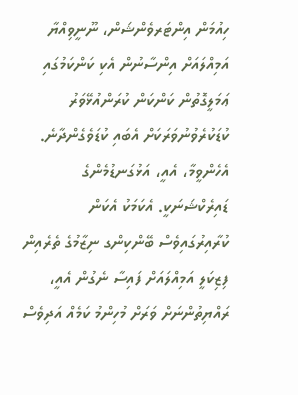ހިއުމަން އިންޓަރވެންޝަން، ނޫނީވިއްޔާ އަމިއްލައަށް އިންސާނުން އެކި ކަންކަމުގައި ޢަމަލީގޮތުން ކަންކަން ކުރަންއުޅޭވަރު ކުޑަކުރެވުނުވަރަކަށް އެބައި ކުޑަވެގެންދާނެ.
އެހެންވީމާ، އެއީ، އަޅުގަނޑުމެންގެ ޑައިރެކްޝަނަކީ. އެކަމަކު އެކަން ކުރާއިރުގައިވެސް ބޭންކިންގ ނިޒާމުގެ ތެރެއިން ފިޒިކަލީ އަމިއްލައަށް ފައިސާ ނެގުން އެއީ، ރައްޔިތުންނަށް ވަރަށް މުހިންމު ކަމެއް އަދިވެސް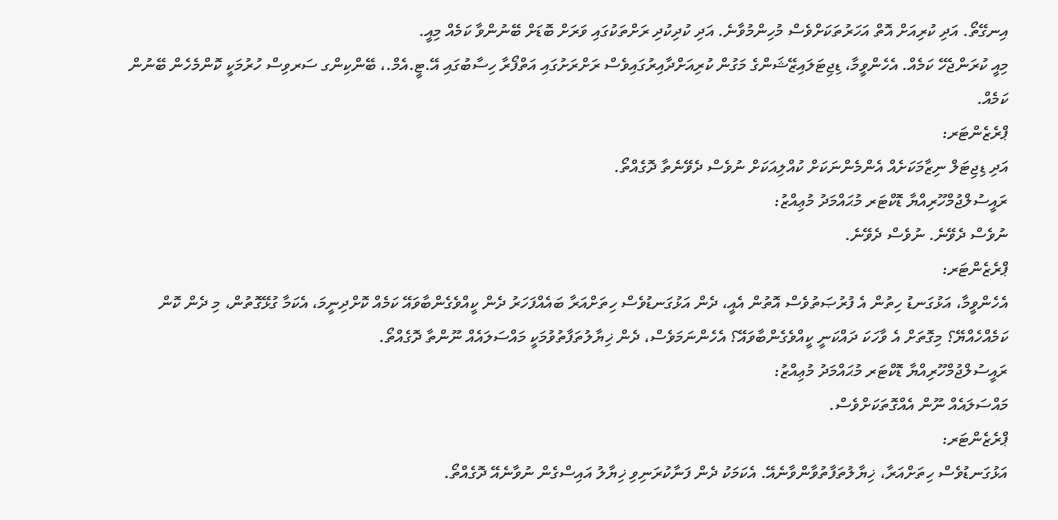އިނގޭތޯ. އަދި ކުރިއަށް އޮތް އަހަރުތަކަށްވެސް މުހިންމުވާނެ. އަދި ކުދިކުދި ރަށްތަކުގައި ވަރަށް ބޮޑަށް ބޭނުންވާ ކަމެއް މިއީ.
މިއީ ކުރަންޖެހޭ ކަމެއް. އެހެންވީމާ، ޑިޖިޓަލައިޒޭޝަންގެ މަގުން ކުރިއަށްދާއިރުގައިވެސް ރަށްރަށުގައި އަތްފޯރާ ހިސާބުގައި އޭ.ޓީ.އެމް.، ބޭންކިންގ ސަރވިސް ހުރުމަކީ ކޮންމެހެން ބޭނުން ކަމެއް.
ޕްރެޒެންޓަރ:
އަދި ޑިޖިޓަލް ނިޒާމަކަށެއް އެންމެންނަކަށް ކުއްލިއަކަށް ނުވެސް ދެވޭނެތާ ދޮގެއްތޯ.
ރައީސުލްޖުމްހޫރިއްޔާ ޑޮކްޓަރ މުޙައްމަދު މުޢިއްޒު:
ނުވެސް ދެވޭނެ. ނުވެސް ދެވޭނެ.
ޕްރެޒެންޓަރ:
އެހެންވީމާ، އަޅުގަނޑު ހިތުން އެ ފުރުޞަތުވެސް އޮތުން އެއީ، ދެން އަޅުގަނޑުވެސް ހިތަށްއަރާ ބައެއްފަހަރު ދެން ކީއްވެގެންބާވައޭ ކަމެއް ކޮށްދިނީމަ، އެކަމާ ގުޅޭގޮތުން، މި ދެން ކޮން ކަމެއްހެއްޔޭ؟ މިގޮތަށް އެ ވާހަކަ ދައްކަނީ ކީއްވެގެންބާވައޭ؟ އެހެންނަމަވެސް، ދެން ޚިޔާލުތަފާތުވުމަކީ މައްސަލައެއް ނޫންތާ ދޮގެއްތޯ.
ރައީސުލްޖުމްހޫރިއްޔާ ޑޮކްޓަރ މުޙައްމަދު މުޢިއްޒު:
މައްސަލައެއް ނޫން އެއްގޮތަކަށްވެސް.
ޕްރެޒެންޓަރ:
އަޅުގަނޑުވެސް ހިތަށްއަރާ، ޚިޔާލުތަފާތުވާންވާނެއޭ. އެކަމަކު ދެން ފަނާކުރަނިވި ޚިޔާލު އައިސްގެން ނުވާނެއޭ ދޮގެއްތޯ.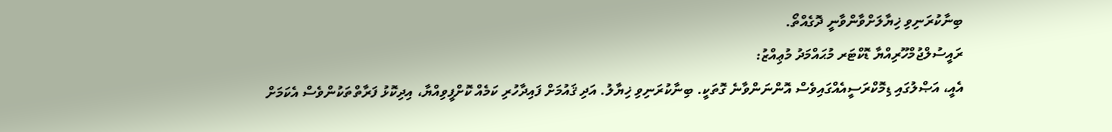ބިނާކުރަނިވި ޚިޔާލަށްވާންވާނީ ދޮގެއްތޯ.
ރައީސުލްޖުމްހޫރިއްޔާ ޑޮކްޓަރ މުޙައްމަދު މުޢިއްޒު:
އެއީ، އަޞްލުގައި ޑިމޮކްރަސީއެއްގައިވެސް އޮންނަންވާނެ ގޮތަކީ. ބިނާކުރަނިވި ޚިޔާލު. އަދި ޤައުމަށް ފައިދާހުރި ކަމެއް ކޮށްފީވިއްޔާ، އިދިކޮޅު ފަރާތްތަކުންވެސް އެކަމަށް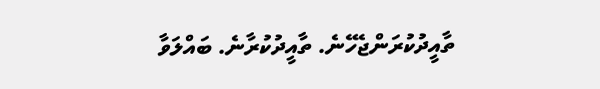ތާއީދުކުރަންޖެހޭނެ. ތާއީދުކުރާނެ. ބައްލަވާ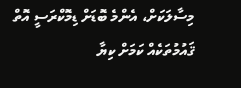މިސާލަކަށް، އެންމެ ބޮޑަށް ޑިމޮކްރަސީ އޮތް ޤައުމުތަކެއް ކަމަށް ކިޔާ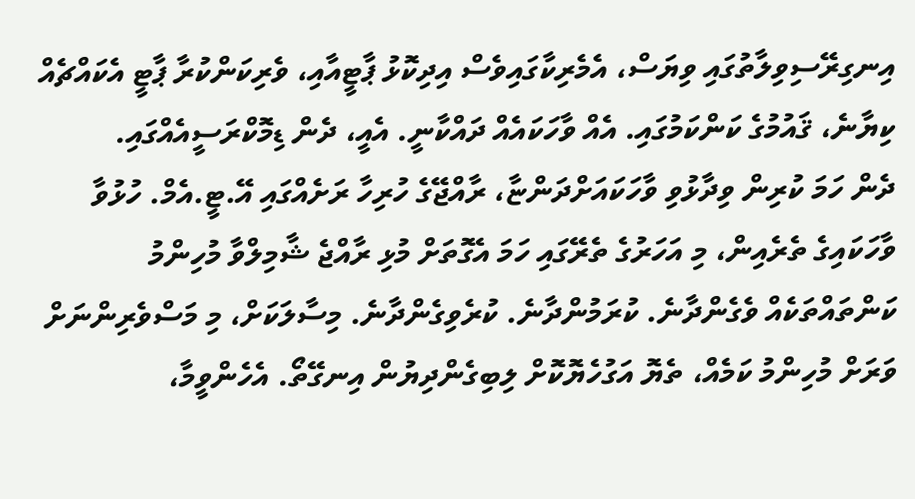އިނގިރޭސިވިލާތުގައި ވިޔަސް، އެމެރިކާގައިވެސް އިދިކޮޅު ޕާޓީއާއި، ވެރިކަންކުރާ ޕާޓީ އެކައްޗެއް ކިޔާނެ، ޤައުމުގެ ކަންކަމުގައި. އެއް ވާހަކައެއް ދައްކާނީ. އެއީ، ދެން ޑިމޮކްރަސީއެއްގައި.
ދެން ހަމަ ކުރިން ވިދާޅުވި ވާހަކައަށްދަންޏާ، ރާއްޖޭގެ ހުރިހާ ރަށެއްގައި އޭ.ޓީ.އެމް. ހުޅުވާ ވާހަކައިގެ ތެރެއިން، މި އަހަރުގެ ތެރޭގައި ހަމަ އެގޮތަށް މުޅި ރާއްޖެ ޝާމިލްވާ މުހިންމު ކަންތައްތަކެއް ވެގެންދާނެ. ކުރަމުންދާނެ. ކުރެވިގެންދާނެ. މިސާލަކަށް، މި މަސްވެރިންނަށް ވަރަށް މުހިންމު ކަމެއް، ތެޔޮ އަގުހެޔޮކޮށް ލިބިގެންދިޔުން އިނގޭތޯ. އެހެންވީމާ،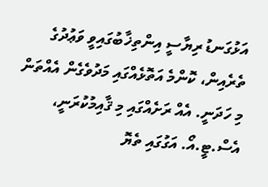އަޅުގަނޑު ރިޔާސީ އިންތިޚާބުގައިވީ ވަޢުދުގެ ތެރެއިން، ކޮންމެ އަތޮޅެއްގައި މަދުވެގެން އެއްތަން މި ހަދަނީ. އެއް ރަށެއްގައި މި ޤާއިމުކުރަނީ، އެސް.ޓީ.އޯ. އަގުގައި ތެޔޮ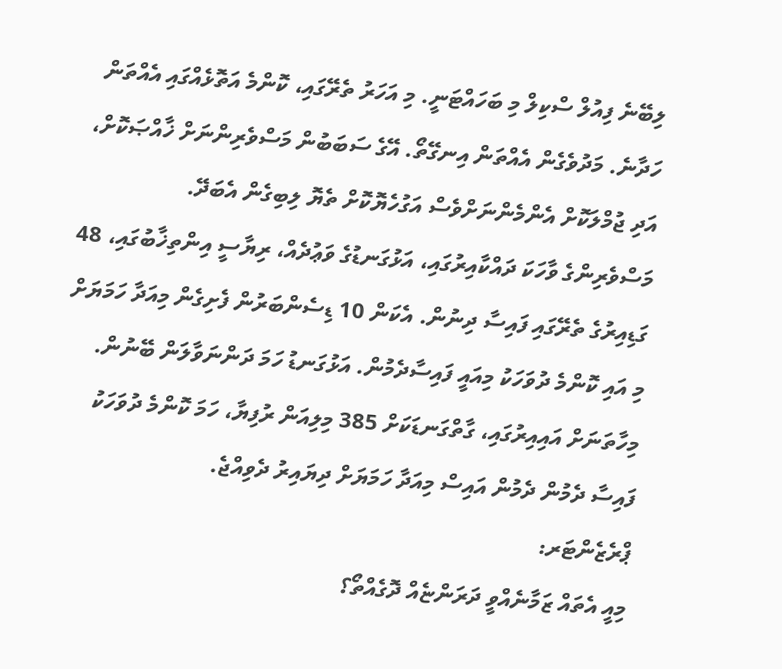ލިބޭނެ ފިއުލް ސްކިލް މި ބަހައްޓަނީ. މި އަހަރު ތެރޭގައި، ކޮންމެ އަތޮޅެއްގައި އެއްތަން ހަދާނެ. މަދުވެގެން އެއްތަން އިނގޭތޯ. އޭގެ ސަބަބުން މަސްވެރިންނަށް ޚާއްޞަކޮށް، އަދި ޖުމްލަކޮށް އެންމެންނަށްވެސް އަގުހެޔޮކޮށް ތެޔޮ ލިބިގެން އެބަދޭ.
މަސްވެރިންގެ ވާހަކަ ދައްކާއިރުގައި، އަޅުގަނޑުގެ ވަޢުދެއް، ރިޔާސީ އިންތިޚާބުގައި، 48 ގަޑިއިރުގެ ތެރޭގައި ފައިސާ ދިނުން. އެކަން 10 ޑިސެންބަރުން ފެށިގެން މިއަދާ ހަމަޔަށް މި އައި ކޮންމެ ދުވަހަކު މިއައީ ފައިސާދެމުން. އަޅުގަނޑު ހަމަ ދަންނަވާލަން ބޭނުން. މިހާތަނަށް އައިއިރުގައި، ގާތްގަނޑަކަށް 385 މިލިއަން ރުފިޔާ، ހަމަ ކޮންމެ ދުވަހަކު ފައިސާ ދެމުން ދެމުން އައިސް މިއަދާ ހަމަޔަށް ދިޔައިރު ދެވިއްޖެ.
ޕްރެޒެންޓަރ:
މިއީ އެތައް ޒަމާނެއްވީ ދަރަންޏެއް ދޮގެއްތޯ؟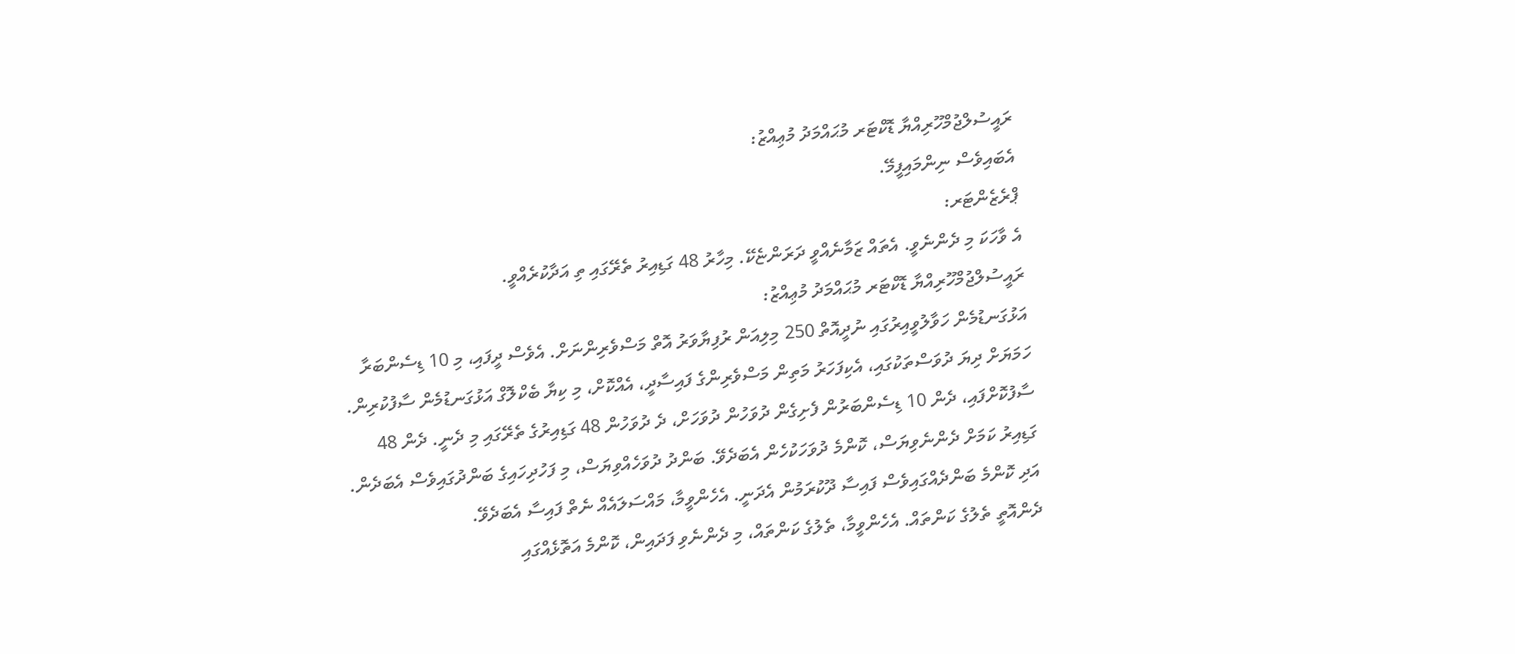ރައީސުލްޖުމްހޫރިއްޔާ ޑޮކްޓަރ މުޙައްމަދު މުޢިއްޒު:
އެބައިވެސް ނިންމައިފީމޭ.
ޕްރެޒެންޓަރ:
އެ ވާހަކަ މި ދެންނެވީ. އެތައް ޒަމާނެއްވީ ދަރަންޏެކޭ. މިހާރު 48 ގަޑިއިރު ތެރޭގައި ތި އަދާކުރެއްވީ.
ރައީސުލްޖުމްހޫރިއްޔާ ޑޮކްޓަރ މުޙައްމަދު މުޢިއްޒު:
އަޅުގަނޑުމެން ހަވާލުވީއިރުގައި ނުދީއޮތް 250 މިލިއަން ރުފިޔާވަރު އޮތް މަސްވެރިންނަށް. އެވެސް ދީފައި، މި 10 ޑިސެންބަރާ ހަމަޔަށް ދިޔަ ދުވަސްތަކުގައި، އެކިފަހަރު މަތިން މަސްވެރިންގެ ފައިސާދީ، އެއްކޮށް، މި ކިޔާ ބެކްލޮގް އަޅުގަނޑުމެން ސާފުކުރިން. ސާފުކޮށްފައި، ދެން 10 ޑިސެންބަރުން ފެށިގެން ދުވަހުން ދުވަހަށް، ދެ ދުވަހުން 48 ގަޑިއިރުގެ ތެރޭގައި މި ދެނީ. ދެން 48 ގަޑިއިރު ކަމަށް ދެންނެވިޔަސް، ކޮންމެ ދުވަހަކުހެން އެބަދެވޭ. ބަންދު ދުވަހެއްވިޔަސް، މި ފަހުދިހައިގެ ބަންދުގައިވެސް އެބަދެން. އަދި ކޮންމެ ބަންދެއްގައިވެސް ފައިސާ ދޫކުރަމުން އެދަނީ. އެހެންވީމާ، މައްސަލައެއް ނެތް ފައިސާ އެބަދެވޭ.
ދެންއޮތީ ތެލުގެ ކަންތައް. އެހެންވީމާ، ތެލުގެ ކަންތައް، މި ދެންނެވި ފަދައިން، ކޮންމެ އަތޮޅެއްގައި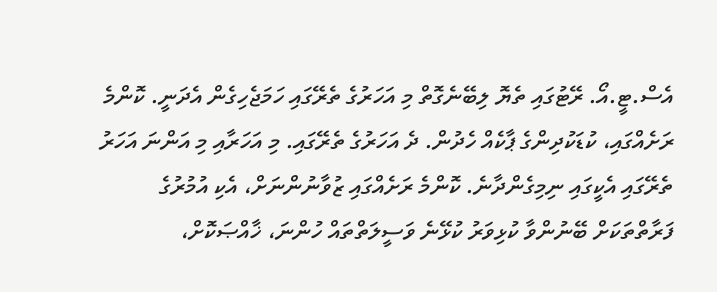އެސް.ޓީ.އޯ. ރޭޓުގައި ތެޔޮ ލިބޭނެގޮތް މި އަހަރުގެ ތެރޭގައި ހަމަޖެހިގެން އެދަނީ. ކޮންމެ ރަށެއްގައި، ކުޑަކުދިންގެ ޕާކެއް ހެދުން. ދެ އަހަރުގެ ތެރޭގައި. މި އަހަރާއި މި އަންނަ އަހަރު ތެރޭގައި އެކީގައި ނިމިގެންދާނެ. ކޮންމެ ރަށެއްގައި ޒުވާނުންނަށް، އެކި އުމުރުގެ ފަރާތްތަކަށް ބޭނުންވާ ކުޅިވަރު ކުޅޭނެ ވަސީލަތްތައް ހުންނަ، ޚާއްޞަކޮށް،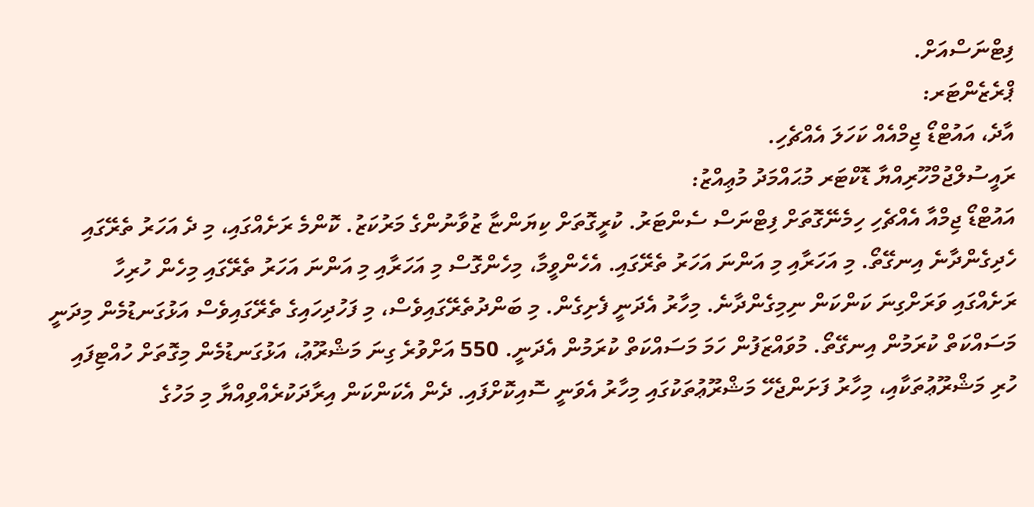ފިޓްނަސްއަށް.
ޕްރެޒެންޓަރ:
އާދެ، އައުޓްޑޯ ޖިމްއެއް ކަހަލަ އެއްޗެހި.
ރައީސުލްޖުމްހޫރިއްޔާ ޑޮކްޓަރ މުޙައްމަދު މުޢިއްޒު:
އައުޓްޑޯ ޖިމްއާ އެއްޗެހި ހިމެނޭގޮތަށް ފިޓްނަސް ސެންޓަރު. ކުރީގޮތަށް ކިޔަންޏާ ޒުވާނުންގެ މަރުކަޒު. ކޮންމެ ރަށެއްގައި، މި ދެ އަހަރު ތެރޭގައި ހެދިގެންދާނެ އިނގޭތޯ. މި އަހަރާއި މި އަންނަ އަހަރު ތެރޭގައި. އެހެންވީމާ، މިހެންގޮސް މި އަހަރާއި މި އަންނަ އަހަރު ތެރޭގައި މިހެން ހުރިހާ ރަށެއްގައި ވަރަށްގިނަ ކަންކަން ނިމިގެންދާނެ. މިހާރު އެދަނީ ފެށިގެން. މި ބަންދުތެރޭގައިވެސް، މި ފަހުދިހައިގެ ތެރޭގައިވެސް އަޅުގަނޑުމެން މިދަނީ މަސައްކަތް ކުރަމުން އިނގޭތޯ. މުވައްޒަފުން ހަމަ މަސައްކަތް ކުރަމުން އެދަނީ. 550 އަށްވުރެ ގިނަ މަޝްރޫޢު، އަޅުގަނޑުމެން މިގޮތަށް ހުއްޓިފައި ހުރި މަޝްރޫޢުތަކާއި، މިހާރު ފަށަންޖެހޭ މަޝްރޫޢުތަކުގައި މިހާރު އެވަނީ ސޮއިކޮށްފައި. ދެން އެކަންކަން އިރާދަކުރެއްވިއްޔާ މި މަހުގެ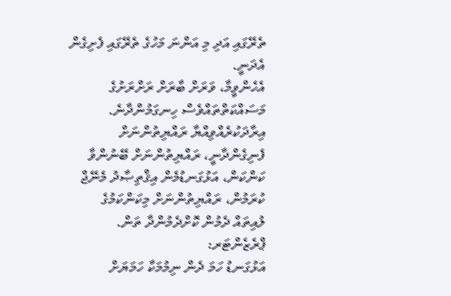ތެރޭގައި އަދި މި އަންނަ މަހުގެ ތެރޭގައި ފެށިގެން އެދަނީ.
އެހެންވީމާ، ވަރަށް ބާރަށް ރަށްރަށުގެ މަސައްކަތްތައްވެސް ހިނގަމުންދާނެ. އިރާދަކުރެއްވިއްޔާ ރައްޔިތުންނަށް ފެނިގެންދާނީ، ރައްޔިތުންނަށް ބޭނުންވާ ކަންކަން، އަޅުގަނޑުމެން އިޤްތިޞާދު މެނޭޖް ކުރަމުން، ރައްޔިތުންނަށް މިކަންކަމުގެ ލުއިތައް ދެމުން ކޮށްދެމުންދާ ތަން.
ޕްރެޒެންޓަރ:
އަޅުގަނޑު ހަމަ ދެން ނިމުމަކާ ހަމަޔަށް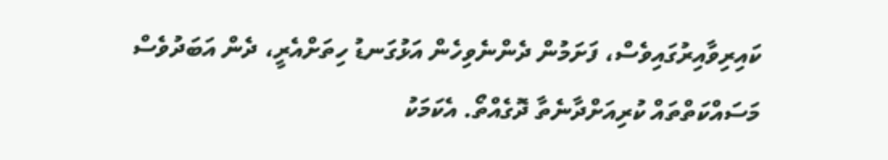ކައިރިވާއިރުގައިވެސް، ފަށަމުން ދެންނެވިހެން އަޅުގަނޑު ހިތަށްއެރީ، ދެން އަބަދުވެސް މަސައްކަތްތައް ކުރިއަށްދާނެތާ ދޮގެއްތޯ. އެކަމަކު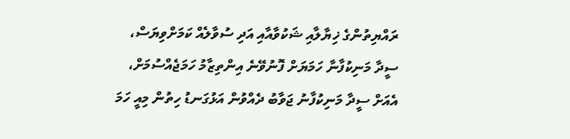ރައްޔިތުންގެ ޚިޔާލާއި ޝަކުވާއާއި އަދި ސުވާލެއް ކަމަށްވިޔަސް، ސީދާ މަނިކުފާނާ ހަމަޔަށް ފޮނުވޭނެ އިންތިޒާމު ހަމަޖެއްސުމަށް، އެއަށް ސީދާ މަނިކުފާނު ޖަވާބު ދެއްވުން އަޅުގަނޑު ހިތުން މިއީ ހަމަ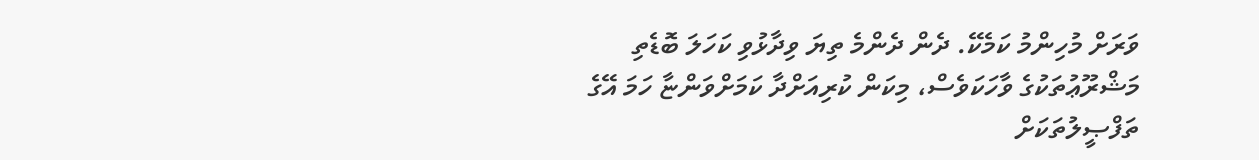ވަރަށް މުހިންމު ކަމެކޭ. ދެން ދެންމެ ތިޔަ ވިދާޅުވި ކަހަލަ ބޮޑެތި މަޝްރޫޢުތަކުގެ ވާހަކަވެސް، މިކަން ކުރިއަށްދާ ކަމަށްވަންޏާ ހަމަ އޭގެ ތަފްޞީލުތަކަށް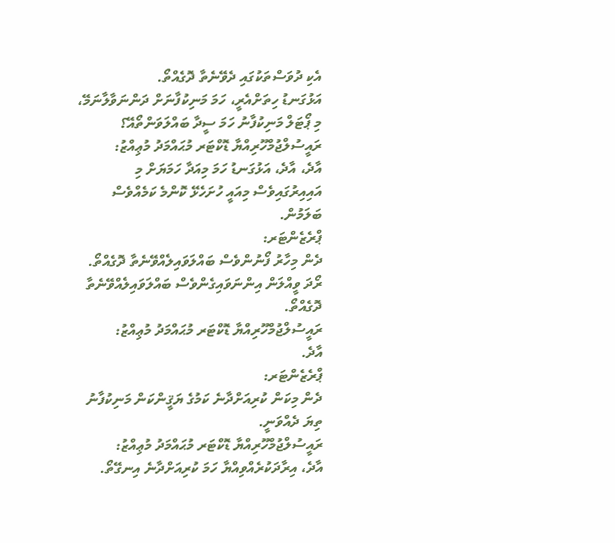އެކި ދުވަސްތަކުގައި ދެވޭނެތާ ދޮގެއްތޯ.
އަޅުގަނޑު ހިތަށްއެރީ، ހަމަ މަނިކުފާނަށް ދަންނަވާލާނަމޭ، މި ޕޯޓަލް މަނިކުފާނު ހަމަ ސީދާ ބައްލަވަންތޯއޭ؟
ރައީސުލްޖުމްހޫރިއްޔާ ޑޮކްޓަރ މުޙައްމަދު މުޢިއްޒު:
އާދެ، އާދެ، އަޅުގަނޑު ހަމަ މިއަދާ ހަމަޔަށް މި އައިއިރުގައިވެސް މިއައީ ހުށަހެޅޭ ކޮންމެ ކަމެއްވެސް ބަލަމުން.
ޕްރެޒެންޓަރ:
ދެން މިހާރު ފޯނުންވެސް ބައްލަވައިލެއްވޭނެތާ ދޮގެއްތޯ. ރޯދަ ވީއްލަން އިންނަވައިގެންވެސް ބައްލަވައިލެއްވޭނެތާ ދޮގެއްތޯ.
ރައީސުލްޖުމްހޫރިއްޔާ ޑޮކްޓަރ މުޙައްމަދު މުޢިއްޒު:
އާދެ.
ޕްރެޒެންޓަރ:
ދެން މިކަން ކުރިއަށްދާނެ ކަމުގެ ޔަޤީންކަން މަނިކުފާނު ތިޔަ ދެއްވަނީ.
ރައީސުލްޖުމްހޫރިއްޔާ ޑޮކްޓަރ މުޙައްމަދު މުޢިއްޒު:
އާދެ، އިރާދަކުރެއްވިއްޔާ ހަމަ ކުރިއަށްދާނެ އިނގޭތޯ.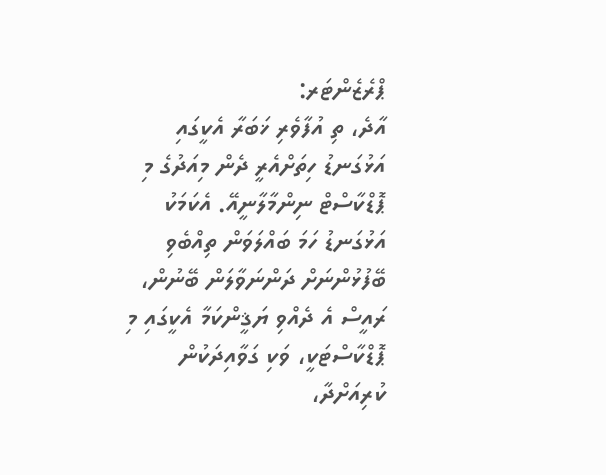ޕްރެޒެންޓަރ:
އާދެ، ތި އުފާވެރި ޚަބަރާ އެކީގައި އަޅުގަނޑު ހިތަށްއެރީ ދެން މިއަދުގެ މި ޕޮޑްކާސްޓް ނިންމާލާނީއޭ. އެކަމަކު އަޅުގަނޑު ހަމަ ބައްލަވަން ތިއްބެވި ބޭފުޅުންނަށް ދަންނަވާލަން ބޭނުން، ރައީސް އެ ދެއްވި ޔަޤީންކަމާ އެކީގައި މި ޕޮޑްކާސްޓަކީ، ވަކި ގަވާއިދަކުން ކުރިއަށްދާ،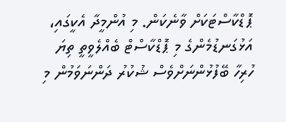ޕޮޑްކާސްޓަކަށް ވާނެކަން. މި އުންމީދާ އެކީގައި، އަޅުގަނޑުމެންގެ މި ޕޮޑްކާސްޓް ބެއްލެވީތީ ތިޔަ ހުރިހާ ބޭފުޅުންނަށްވެސް ޝުކުރު ދަންނަވަމުން މި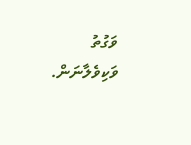ވަގުތު ވަކިވެލާނަން.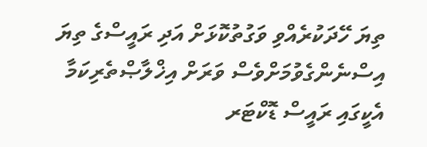ތިޔަ ހޭދަކުރެއްވި ވަގުތުކޮޅަށް އަދި ރައީސްގެ ތިޔަ އިސްނެންގެވުމަށްވެސް ވަރަށް އިޚްލާޞްތެރިކަމާ އެކީގައި ރައީސް ޑޮކްޓަރ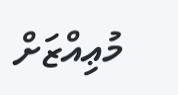މުޢިއްޒަށް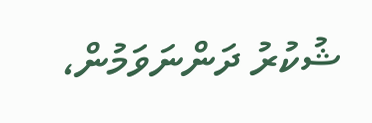ޝުކުރު ދަންނަވަމުން،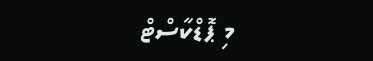މި ޕޮޑްކާސްޓް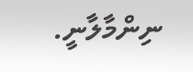ނިންމާލާނީ.